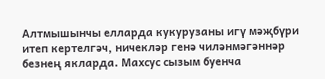Алтмышынчы елларда кукурузаны игү мәҗбүри итеп кертелгәч, ничекләр генә чиләнмәгәннәр безнең якларда. Махсус сызым буенча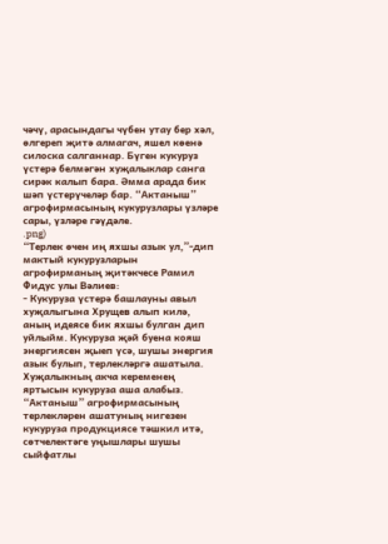чәчү, арасындагы чүбен утау бер хәл, өлгереп җитә алмагач, яшел көенә силоска салганнар. Бүген кукуруз үстерә белмәгән хуҗалыклар санга сирәк калып бара. Әмма арада бик шәп үстерүчеләр бар. “Актаныш” агрофирмасының кукурузлары үзләре сары, үзләре гәүдәле.
.png)
“Терлек өчен иң яхшы азык ул,”-дип мактый кукурузларын агрофирманың җитәкчесе Рамил Фидус улы Вәлиев:
- Кукуруза үстерә башлауны авыл хуҗалыгына Хрущев алып килә, аның идеясе бик яхшы булган дип уйлыйм. Кукуруза җәй буена кояш энергиясен җыеп үсә, шушы энергия азык булып, терлекләргә ашатыла. Хуҗалыкның акча кеременең яртысын кукуруза аша алабыз.
“Актаныш” агрофирмасының терлекләрен ашатуның нигезен кукуруза продукциясе тәшкил итә, сөтчелектәге уңышлары шушы сыйфатлы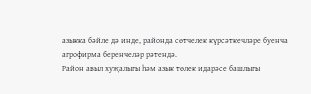азыкка бәйле дә инде, районда сөтчелек күрсәткечләре буенча агрофирма беренчеләр рәтендә.
Район авыл хуҗалыгы һәм азык төлек идарәсе башлыгы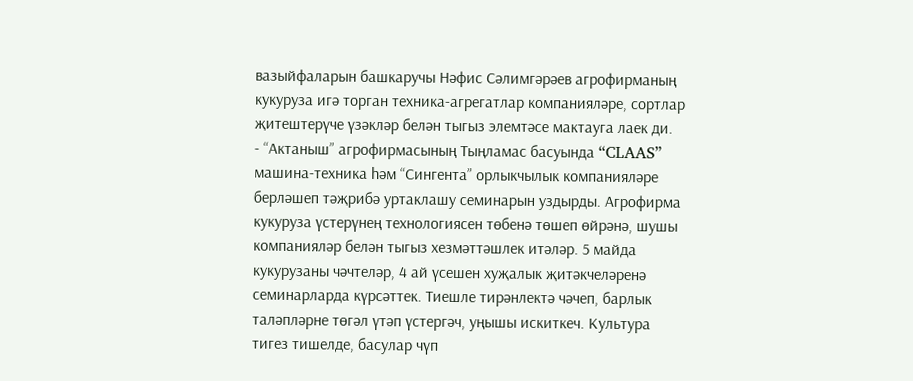вазыйфаларын башкаручы Нәфис Сәлимгәрәев агрофирманың кукуруза игә торган техника-агрегатлар компанияләре, сортлар җитештерүче үзәкләр белән тыгыз элемтәсе мактауга лаек ди.
- “Актаныш” агрофирмасының Тыңламас басуында “CLAAS” машина-техника һәм “Сингента” орлыкчылык компанияләре берләшеп тәҗрибә уртаклашу семинарын уздырды. Агрофирма кукуруза үстерүнең технологиясен төбенә төшеп өйрәнә, шушы компанияләр белән тыгыз хезмәттәшлек итәләр. 5 майда кукурузаны чәчтеләр, 4 ай үсешен хуҗалык җитәкчеләренә семинарларда күрсәттек. Тиешле тирәнлектә чәчеп, барлык таләпләрне төгәл үтәп үстергәч, уңышы искиткеч. Культура тигез тишелде, басулар чүп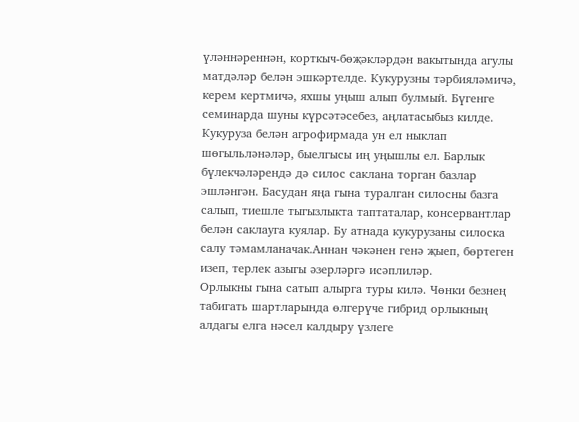үләннәреннән, корткыч-бөҗәкләрдән вакытында агулы матдәләр белән эшкәртелде. Кукурузны тәрбияләмичә, керем кертмичә, яхшы уңыш алып булмый. Бүгенге семинарда шуны күрсәтәсебез, аңлатасыбыз килде.
Кукуруза белән агрофирмада ун ел ныклап шөгыльләнәләр, быелгысы иң уңышлы ел. Барлык бүлекчәләрендә дә силос саклана торган базлар эшләнгән. Басудан яңа гына туралган силосны базга салып, тиешле тыгызлыкта таптаталар, консервантлар белән саклауга куялар. Бу атнада кукурузаны силоска салу тәмамланачак.Аннан чәкәнен генә җыеп, бөртеген изеп, терлек азыгы әзерләргә исәплиләр.
Орлыкны гына сатып алырга туры килә. Чөнки безнең табигать шартларында өлгерүче гибрид орлыкның алдагы елга нәсел калдыру үзлеге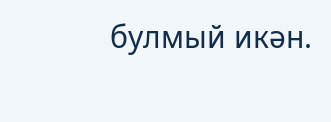булмый икән.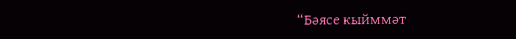“Бәясе кыйммәт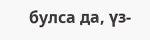булса да, үз-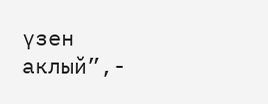үзен аклый”,-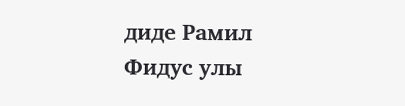диде Рамил Фидус улы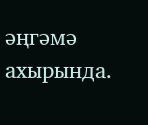әңгәмә ахырында.